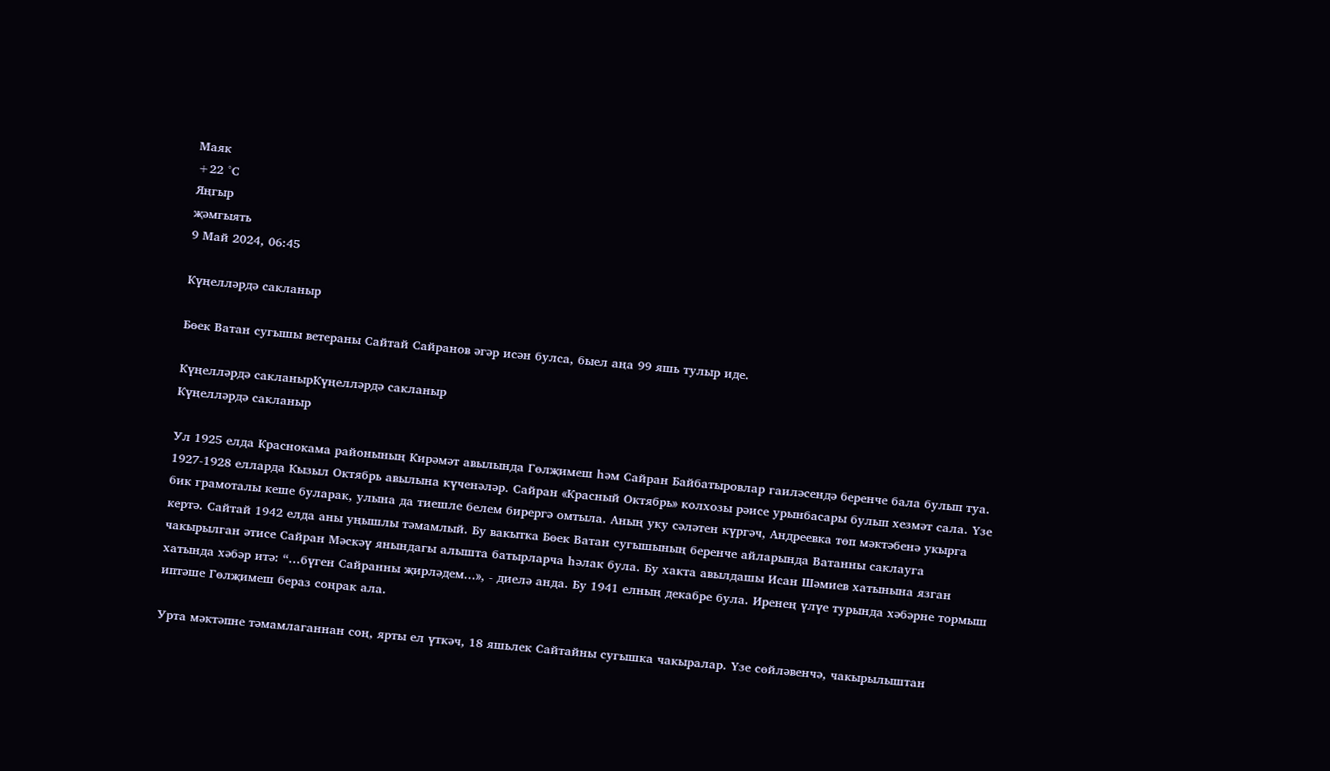Маяк
+22 °С
Яңгыр
җәмгыять
9 Май 2024, 06:45

Күңелләрдә сакланыр

Бөек Ватан сугышы ветераны Сайтай Сайранов әгәр исән булса, быел аңа 99 яшь тулыр иде.

Күңелләрдә сакланырКүңелләрдә сакланыр
Күңелләрдә сакланыр

Ул 1925 елда Краснокама районының Кирәмәт авылында Гөлҗимеш һәм Сайран Байбатыровлар гаиләсендә беренче бала булып туа. 1927-1928 елларда Кызыл Октябрь авылына күченәләр. Сайран «Красный Октябрь» колхозы рәисе урынбасары булып хезмәт сала. Үзе бик грамоталы кеше буларак, улына да тиешле белем бирергә омтыла. Аның уку сәләтен күргәч, Андреевка төп мәктәбенә укырга кертә. Сайтай 1942 елда аны уңышлы тәмамлый. Бу вакытка Бөек Ватан сугышының беренче айларында Ватанны саклауга чакырылган әтисе Сайран Мәскәү янындагы алышта батырларча һәлак була. Бу хакта авылдашы Исан Шәмиев хатынына язган хатында хәбәр итә: “...бүген Сайранны җирләдем...», - диелә анда. Бу 1941 елның декабре була. Иренең үлүе турында хәбәрне тормыш иптәше Гөлҗимеш бераз соңрак ала.

Урта мәктәпне тәмамлаганнан соң, ярты ел үткәч, 18 яшьлек Сайтайны сугышка чакыралар. Үзе сөйләвенчә, чакырылыштан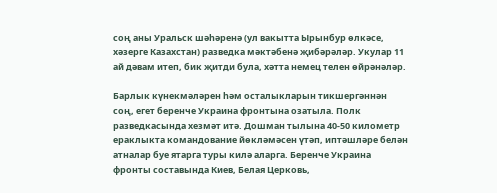соң аны Уральск шәһәренә (ул вакытта Ырынбур өлкәсе, хәзерге Казахстан) разведка мәктәбенә җибәрәләр. Укулар 11 ай дәвам итеп, бик җитди була, хәтта немец телен өйрәнәләр.

Барлык күнекмәләрен һәм осталыкларын тикшергәннән соң, егет беренче Украина фронтына озатыла. Полк разведкасында хезмәт итә. Дошман тылына 40-50 километр ераклыкта командование йөкләмәсен үтәп, иптәшләре белән атналар буе ятарга туры килә аларга. Беренче Украина фронты составында Киев, Белая Церковь,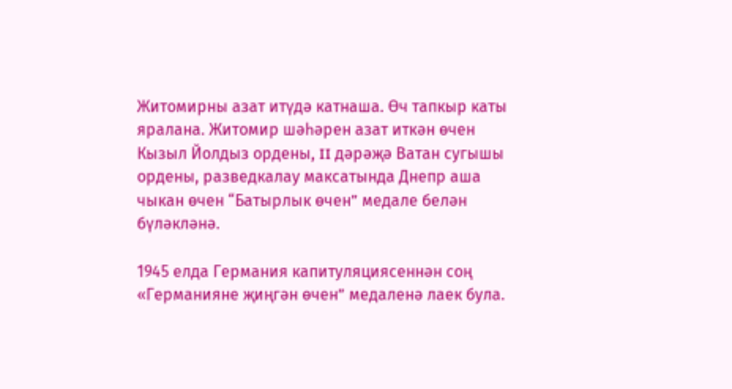Житомирны азат итүдә катнаша. Өч тапкыр каты яралана. Житомир шәһәрен азат иткән өчен Кызыл Йолдыз ордены, II дәрәҗә Ватан сугышы ордены, разведкалау максатында Днепр аша чыкан өчен “Батырлык өчен” медале белән бүләкләнә.

1945 елда Германия капитуляциясеннән соң «Германияне җиңгән өчен” медаленә лаек була.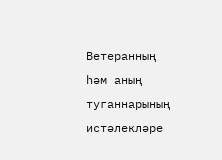Ветеранның һәм аның туганнарының истәлекләре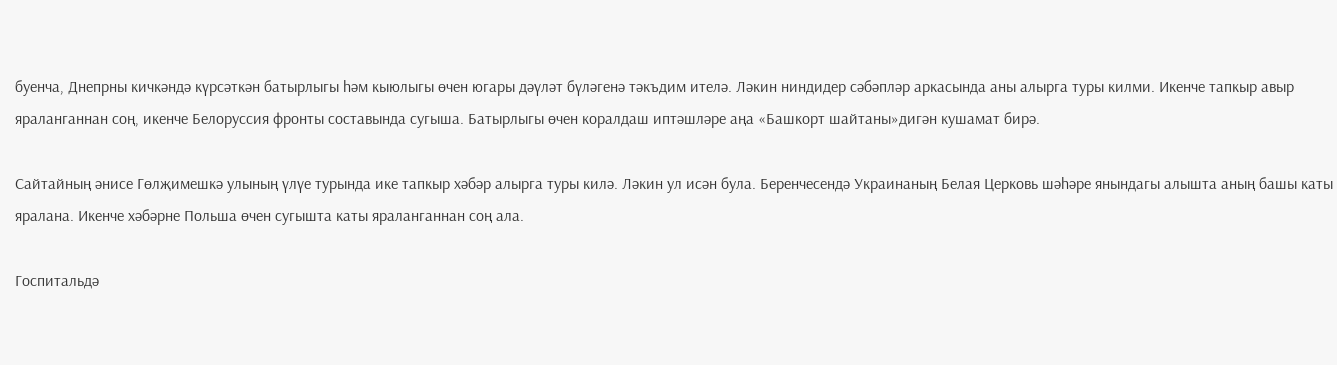буенча, Днепрны кичкәндә күрсәткән батырлыгы һәм кыюлыгы өчен югары дәүләт бүләгенә тәкъдим ителә. Ләкин ниндидер сәбәпләр аркасында аны алырга туры килми. Икенче тапкыр авыр яраланганнан соң, икенче Белоруссия фронты составында сугыша. Батырлыгы өчен коралдаш иптәшләре аңа «Башкорт шайтаны»дигән кушамат бирә.

Сайтайның әнисе Гөлҗимешкә улының үлүе турында ике тапкыр хәбәр алырга туры килә. Ләкин ул исән була. Беренчесендә Украинаның Белая Церковь шәһәре янындагы алышта аның башы каты яралана. Икенче хәбәрне Польша өчен сугышта каты яраланганнан соң ала.

Госпитальдә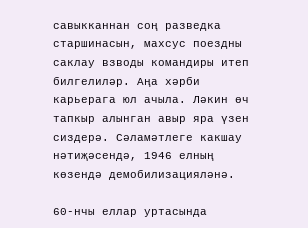савыкканнан соң разведка старшинасын, махсус поездны саклау взводы командиры итеп билгелиләр. Аңа хәрби карьерага юл ачыла. Ләкин өч тапкыр алынган авыр яра үзен сиздерә. Сәламәтлеге какшау нәтиҗәсендә, 1946 елның көзендә демобилизацияләнә.

60-нчы еллар уртасында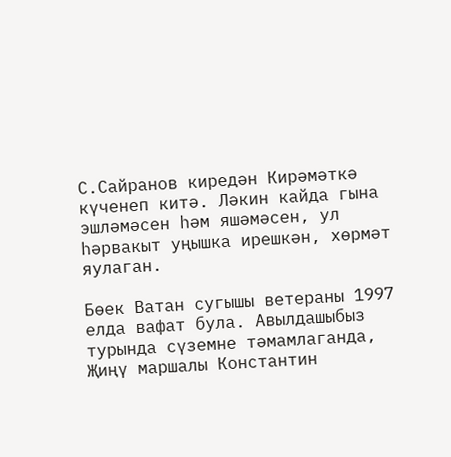С.Сайранов киредән Кирәмәткә күченеп китә. Ләкин кайда гына эшләмәсен һәм яшәмәсен, ул һәрвакыт уңышка ирешкән, хөрмәт яулаган.

Бөек Ватан сугышы ветераны 1997 елда вафат була. Авылдашыбыз турында сүземне тәмамлаганда, Җиңү маршалы Константин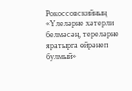Рокоссовскийның «Үлеләрне хәтерли белмәсәң, тереләрне яратырга өйрәнеп булмый»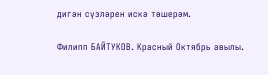дигән сүзләрен искә төшерәм.

Филипп БАЙТУКОВ. Красный Октябрь авылы.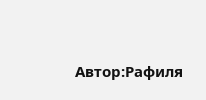Автор:Рафиля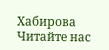Хабирова
Читайте нас